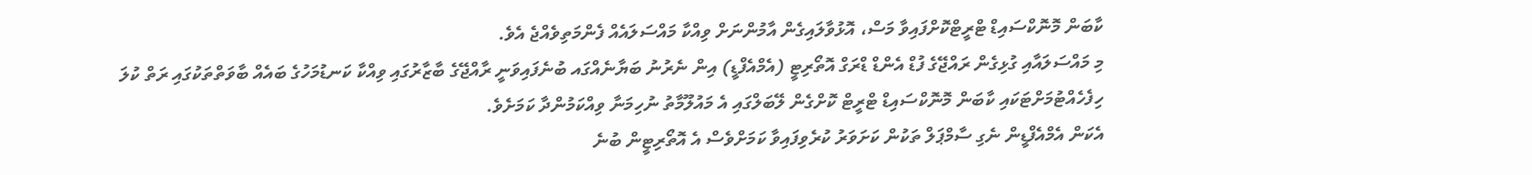ކާބަން މޮނޮކްސައިޑް ޓްރީޓްކޮށްފައިވާ މަސް، އޮޅުވާލައިގެން އާމުންނަށް ވިއްކާ މައްސަލައެއް ފެންމަތިވެއްޖެ އެވެ.
މި މައްސަލައާއި ގުޅިގެން ރައްޖޭގެ ފުޑް އެންޑް ޑްރަގް އޮތޯރިޓީ (އެމްއެފްޑީ) އިން ނެރުނު ބަޔާނެއްގައ ބުނެފައިވަނީ ރާއްޖޭގެ ބާޒާރުގައި ވިއްކާ ކަނޑުމަހުގެ ބައެއް ބާވަތްތަކުގައި ރަތް ކުލަ ހިފެހެއްޓުމަށްޓަކައި ކާބަން މޮނޮކްސައިޑް ޓްރީޓް ކޮށްގެން ލޭބަލްގައި އެ މައުލޫމާތު ނުހިމަނާ ވިއްކަމުންދާ ކަމަށެވެ.
އެކަން އެމްއެފްޑީން ނެގި ސާމްޕަލް ތަކުން ކަށަވަރު ކުރެވިފައިވާ ކަމަށްވެސް އެ އޮތޯރިޓީން ބުނެ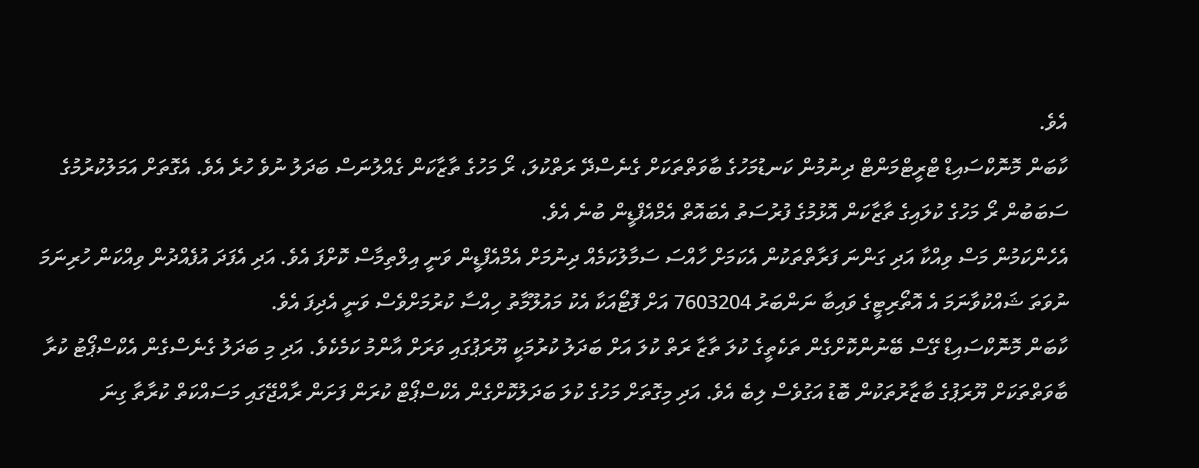އެވެ.
ކާބަން މޮނޮކްސައިޑް ޓްރީޓްމަންޓް ދިނުމުން ކަނޑުމަހުގެ ބާވަތްތަކަށް ގެނެސްދޭ ރަތްކުލަ، ރޯ މަހުގެ ތާޒާކަން ގެއްލުނަސް ބަދަލު ނުވެ ހުރެ އެވެ. އެގޮތަށް އަމަލުކުރުމުގެ ސަބަބުން ރޯ މަހުގެ ކުލައިގެ ތާޒާކަން އޮޅުމުގެ ފުރުސަތު އެބައޮތް އެމްއެފްޑީން ބުނެ އެވެ.
އެހެންކަމުން މަސް ވިއްކާ އަދި ގަންނަ ފަރާތްތަކުން އެކަމަށް ހާއްސަ ސަމާލުކަމެއް ދިނުމަށް އެމްއެފްޑީން ވަނީ އިލްތިމާސް ކޮށްފަ އެވެ. އަދި އެފަދަ އުފެއްދުން ވިއްކަން ހުރިނަމަ ނުވަތަ ޝައްކުވާނަމަ އެ އޮތޯރިޓީގެ ވައިބާ ނަންބަރު 7603204 އަށް ފޮޓޯއަކާ އެކު މައުލޫމާތު ހިއްސާ ކުރުމަށްވެސް ވަނީ އެދިފަ އެވެ.
ކާބަން މޮނޮކްސައިޑް ގޭސް ބޭނުންކޮށްގެން ތަކެތީގެ ކުލަ ތާޒާ ރަތް ކުލަ އަށް ބަދަލު ކުރުމަކީ ޔޫރަޕުގައި ވަރަށް އާންމު ކަމެކެވެ. އަދި މި ބަދަލު ގެނެސްގެން އެކްސްޕޯޓު ކުރާ ބާވަތްތަކަށް ޔޫރަޕުގެ ބާޒާރުތަކުން ބޮޑު އަގުވެސް ލިބެ އެވެ. އަދި މިގޮތަށް މަހުގެ ކުލަ ބަދަލުކޮށްގެން އެކްސްޕޯޓް ކުރަން ފަށަން ރާއްޖޭގައި މަސައްކަތް ކުރާތާ ގިނަ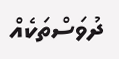ދުވަސްތަކެއް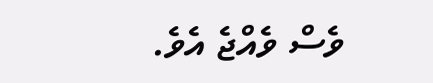ވެސް ވެއްޖެ އެވެ.